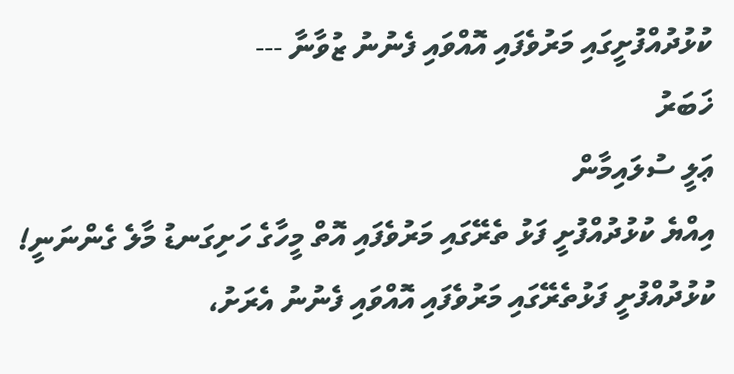ކުޅުދުއްފުށީގައި މަރުވެފައި އޮއްވައި ފެނުނު ޒުވާނާ ---
ޚަބަރު
ޢަލީ ސުލައިމާން
އިއްޔެ ކުޅުދުއްފުށީ ފަޅު ތެރޭގައި މަރުވެފައި އޮތް މީހާގެ ހަށިގަނޑު މާލެ ގެންނަނީ!
ކުޅުދުއްފުށީ ފަޅުތެރޭގައި މަރުވެފައި އޮއްވައި ފެނުނު އެރަށު،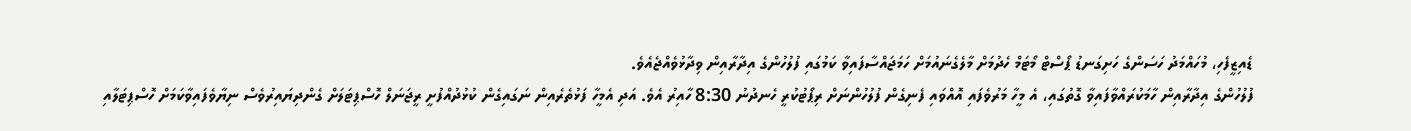ޑެއިޒީފެހި، މުހައްމަދު ހަސަންގެ ހަށިގަނޑު ޕޯސްޓް މޯޓަމް ހެދުމަށް މާލެގެނައުމަށް ހަމަޖައްސާފައިވާ ކަމުގައި ފުލުހުންގެ އިދާރާއިން ވިދާޅުވެއްޖެއެވެ.
ފުލުހުންގެ އިދާރާއިން ހާމަކުރައްވާފައިވާ ގޮތުގައި، އެ މީހާ މަރުވެފައި އޮއްވައި ފެނިގެން ފުލުހުންނަށް ރިޕޯޓުކުރީ ހެނދުނު 8:30 ހާއިރު އެވެ. އަދި އެމީހާ ފަޅުތެރެއިން ނަގައިގެން ކުޅުދުއްފުށީ ރީޖަނަލް ހޮސްޕިޓަލަށް ގެންދިޔައިރުވެސް ނިޔާވެފައިވާކަމަށް ހޮސްޕިޓަލާއި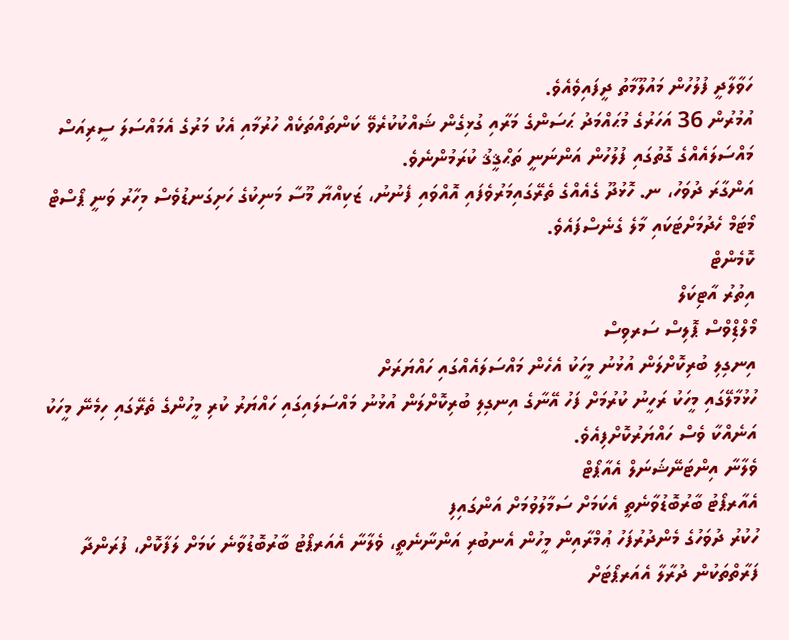ހަވާލާދީ ފުލުހުން މައުލޫމާތު ދީފައިވެއެވެ.
އުމުރުން 36 އަހަރުގެ މުޙައްމަދު ޙަސަންގެ މަރާއި ގުޅިގެން ޝައްކުކުރެވޭ ކަންތައްތަކެއް ހުރުމާއި އެކު މަރުގެ އެމައްސަލަ ސީރިއަސް މައްސަލައެއްގެ ގޮތުގައި ފުލުހުން އަންނަނީ ތަޙްޤީޤު ކުރަމުންނެވެ.
އަންގާރަ ދުވަހު، ނ. ހޮޅުދޫ ގެއެއްގެ ތެރޭގައިމަރުވެފައި އޮއްވައި ފެނުނު، ޒަކިއްޔާ މޫސާ މަނިކުގެ ހަށިގަނޑުވެސް މިހާރު ވަނީ ޕޯސްޓް މޯޓަމް ހެދުމަށްޓަކައި މާލެ ގެނެސްފައެވެ.
ކޮމެންޓް
އިތުރު އާޓިކަލް
މޯލްޑިްވްސް ޕޮލިސް ސަރވިސް
އިނގިލި ބުރިކޮށްލަން އުޅުނު މީހަކު އެހެން މައްސަލައެއްގައި ހައްޔަރަށް
ހުޅުމާލޭގައި މީހަކު ރަހީނު ކުރުމަށް ފަހު އޭނާގެ އިނގިލި ބުރިކޮށްލަން އުޅުނު މައްސަލައިގައި ހައްޔަރު ކުރި މީހުންގެ ތެރޭގައި ހިމެނޭ މީހަކު އަނެއްކާ ވެސް ހައްޔަރުކޮށްފިއެވެ.
ވެލާނާ އިންޓަނޭޝަނަލް އެއާޕޯޓް
އެއާރޕޯޓު ބާރުބޮޑުވާނެތީ އެކަމަށް ސަމާލުވުމަށް އަންގައިފި
ހުކުރު ދުވަހުގެ މެންދުރުފަހު ޢުމްރާއިން މީހުން އެނބުރި އަންނާނެތީ، ވެލާނާ އެއަރޕޯޓު ބާރުބޮޑުވާނެ ކަމަށް ލަފާކޮށް، ފުރަންދާ ފަރާތްތަކުން ދުރާލާ އެއަރޕޯޓަށް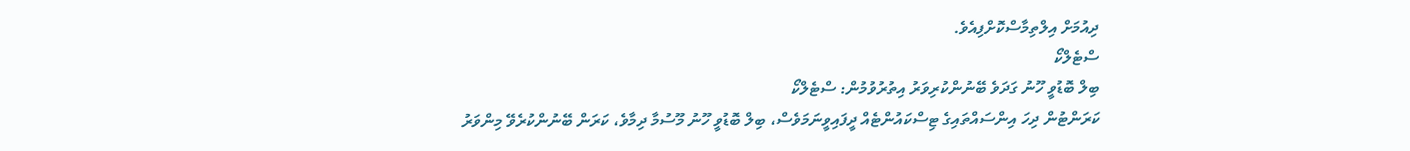ދިއުމަށް އިލްތިމާސްކޮށްފިއެވެ.
ސްޓެލްކޯ
ބިލް ބޮޑުވީ ހޫނު ގަދަވެ ބޭނުންކުރިވަރު އިތުރުވުމުން: ސްޓެލްކޯ
ކަރަންޓުން ދިހަ އިންސައްތައިގެ ޓިސްކައުންޓެއް ދީފައިވީނަމަވެސް، ބިލް ބޮޑުވީ ހޫނު މޫސުމާ ދިމާވެ، ކަރަން ބޭނުންކުރެވޭ މިންވަރު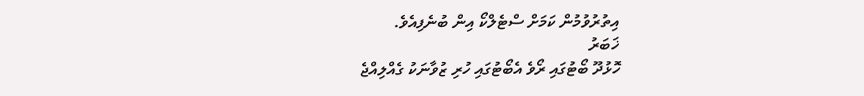އިތުރުވުމުން ކަމަށް ސްޓެލްކޯ އިން ބުނެފިއެވެ.
ޚަބަރު
ހޮޅުދޫ ބޯޓުގައި ރޯވެ އެބޯޓުގައި ހުރި ޒުވާނަކު ގެއްލިއްޖެ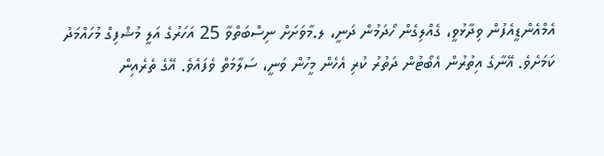އެމްއެންޑީއެފުން ވިދާޅުވީ، ގެއްލިގެން ހޯދަމުން ދަނީ، ލ.މާވަށަށް ނިސްބަތްވާ 25 އަހަރުގެ އަލީ މުޝްފިގް މުހައްމަދު ކަމަށެވެ. އޭނާގެ އިތުރުން އެބޯޓުން ދަތުރު ކުރި އެހެން މީހުން ވަނީ، ސަލާމަތް ވެފައެވެ. އޭގެ ތެރެއިން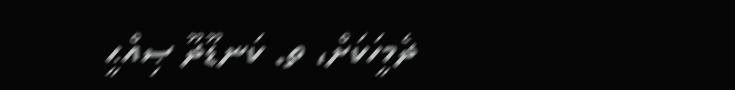ދެމީހަކަށް، ތ. ކަނޑޫދޫ ޞިއްޙީ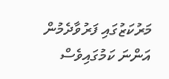މަރުކަޒުގައި ފަރުވާދެމުން އަންނަ ކަމުގައިވެސް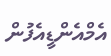އެމްއެންޑީއެފުން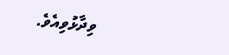ވިދާޅުވިއެވެ.